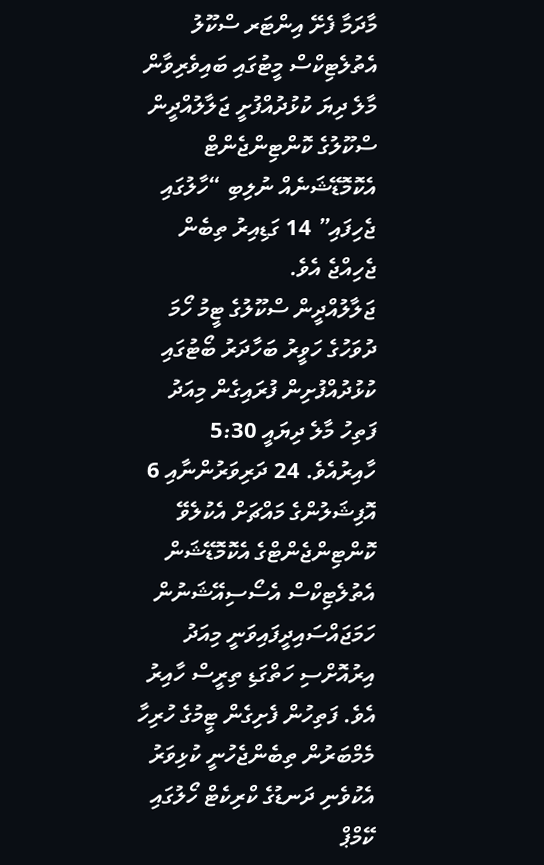މާދަމާ ފެށޭ އިންޓަރ ސްކޫލު އެތުލެޓިކްސް މީޓުގައި ބައިވެރިވާން މާލެ ދިޔަ ކުޅުދުއްފުށީ ޖަލާލުއްދީން ސްކޫލުގެ ކޮންޓިންޖެންޓް އެކޮމޮޑޭޝަނެއް ނުލިބި “ހާލުގައި ޖެހިފައި” 14 ގަޑިއިރު ތިބެން ޖެހިއްޖެ އެވެ.
ޖަލާލުއްދީން ސްކޫލުގެ ޓީމު ހޯމަ ދުވަހުގެ ހަވީރު ބަހާދަރު ބޯޓުގައި ކުޅުދުއްފުށިން ފުރައިގެން މިއަދު ފަތިހު މާލެ ދިޔައީ 5:30 ހާއިރުއެވެ. 24 ދަރިވަރުންނާއި 6 އޮފިޝަލުންގެ މައްޗަށް އެކުލެވޭ ކޮންޓިންޖެންޓްގެ އެކޮމޮޑޭޝަން އެތުލެޓިކްސް އެސޯސިއޭޝަނުން ހަމަޖައްސައިދީފައިވަނީ މިއަދު އިރުއޮށްސި ހަތްގަޑި ތިރީސް ހާއިރު އެވެ. ފަތިހުން ފެށިގެން ޓީމުގެ ހުރިހާ މެމްބަރުން ތިބެންޖެހުނީ ކުޅިވަރު އެކުވެނި ދަނޑުގެ ކްރިކެޓް ހޯލުގައި ކޭމްޕް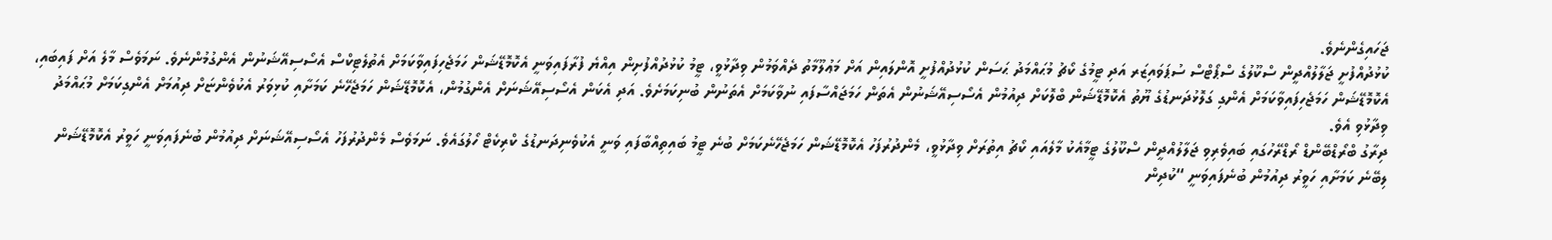ޖަހައިގެންނެވެ.
ކުޅުދުއްފުށީ ޖަލާލުއްދީން ސްކޫލުގެ ސްޕޯޓްސް ސުޕަވައިޒަރ އަދި ޓީމުގެ ކޯޗު މުޙައްމަދު ޙަސަން ކުޅުދުއްފުށީ އޮންލައިން އަށް މަޢުލޫމާތު ދެއްވަމުން ވިދާޅުވީ، ޓީމު ކުޅުދުއްފުށިން އިއްޔެ ފުރާފައިވަނީ އެކޮމޮޑޭޝަން ހަމަޖެހިފައިވާކަމަށް އެތުލެޓިކްސް އެސޯސިއޭޝަނުން އެންގުމުންނެވެ. ނަމަވެސް މާލެ އަށް ފައިބައި، އެކޮމޮޑޭޝަން ހަމަޖެހިފައިވާކަމަށް އެންގި ގަލޮޅުދަނޑުގެ ޔޫތު އެކޮމޮޑޭޝަން ބްލޮކަށް ދިއުމުން އެސޯސިއޭޝަނުން އެތަން ހަމަޖައްސާފައި ނުވާކަމަށް އެތަނުން ބުނިކަމަށެވެ. އަދި އެކަން އެސޯސިއޭޝަނަށް އެންގުމުން، އެކޮމޮޑޭޝަން ހަމަޖެހޭނެ ކަމަށާއި ކުޅިވަރު އެކުވެންޏަށް ދިއުމަށް އެންގިކަމަށް މުޙައްމަދު ވިދާޅުވި އެވެ.
ދިރާގު ބްރޯޑްބޭންޑް ރޯޑްރޭހުގައި ބައިވެރިވި ޖަލާލުއްދީން ސްކޫލުގެ ޓީމާއެކު މާލެއައި ކޯޗު އިތުރަށް ވިދާޅުވީ، މެންދުރުފަހު އެކޮމޮޑޭޝަން ހަމަޖެހޭނެކަމަށް ބުނެ ޓީމު ބައިތިއްބާފައި ވަނީ އެކުވެނިދަނޑުގެ ކްރިކެޓް ހޯލުގައެވެ. ނަމަވެސް މެންދުރުފަހު އެސޯސިއޭޝަނަށް ދިއުމުން ބުނެފައިވަނީ ހަވީރު އެކޮމޮޑޭޝަން ލިބޭނެ ކަމަށާއި ހަވީރު ދިއުމުން ބުނެފައިވަނީ “ކުދިން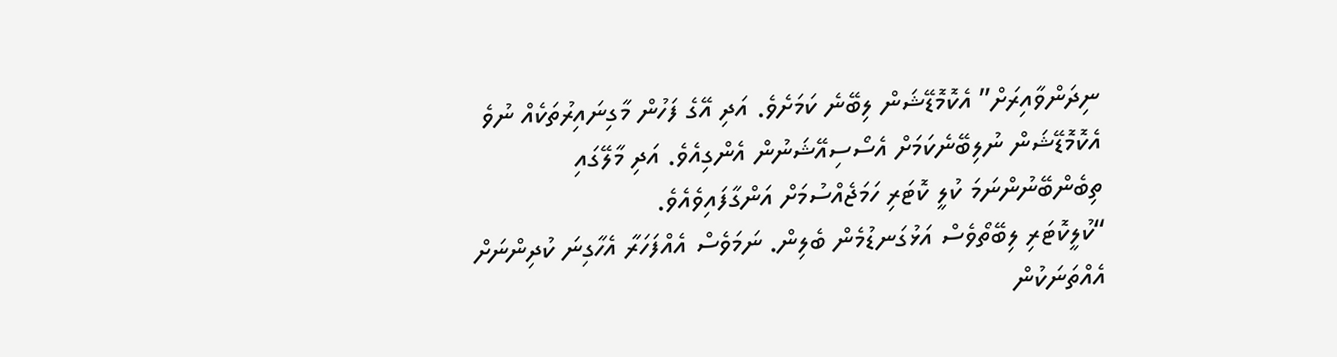ނިދަންވާއިރަށް” އެކޮމޮޑޭޝަން ލިބޭނެ ކަމަށެވެ. އަދި އޭގެ ފަހުން މާގިނައިރުތަކެއް ނުވެ އެކޮމޮޑޭޝަން ނުލިބޭނެކަމަށް އެސޯސިއޭޝަނުން އެންގިއެވެ. އަދި މާލޭގައި ތިބެންބޭނުންނަމަ ކުލީ ކޮޓަރި ހަމަޖެއްސުމަށް އަންގާފައިވެއެވެ.
“ކުލީކޮޓަރި ލިބޭތޯވެސް އަޅުގަނޑުމެން ބެލިން. ނަމަވެސް އެއްފަހަރާ އެހާގިނަ ކުދިންނަށް އެއްތަނަކުން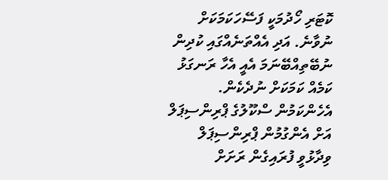ކޮޓަރި ހޯދުމަކީ ފަސޭހަކަމަކަށް ނުވާނެ. އަދި އެއްތަނެއްގައި ކުދިން ނުބޭތިއްބޭނަމަ އެއީ އެހާ ރަނގަޅު ކަމެއް ކަމަކަށް ނުދެކެން. އެހެންކަމުން ސްކޫލުގެ ޕްރިންސިޕަލް އަށް އެންގުމުން ޕްރިންސިޕަލް ވިދާޅުވީ ފުރައިގެން ރަށަށް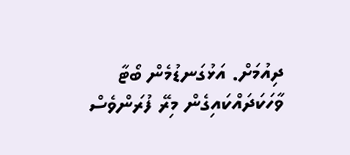ދިއުމަށް. އަޅުގަނޑުމެން ބޯޓާ ވާހަކަދައްކައިގެން މިރޭ ފުރަންވެސް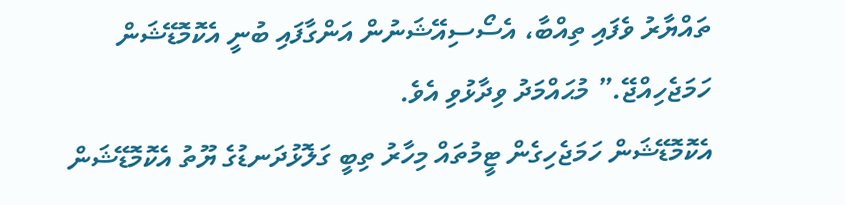ތައްޔާރު ވެފައި ތިއްބާ، އެސޯސިއޭޝަނުން އަންގާފައި ބުނީ އެކޮމޮޑޭޝަން ހަމަޖެހިއްޖޭ.” މުޙައްމަދު ވިދާޅުވި އެވެ.
އެކޮމޮޑޭޝަން ހަމަޖެހިގެން ޓީމުތައް މިހާރު ތިބީ ގަލޮޅުދަނޑުގެ ޔޫތު އެކޮމޮޑޭޝަން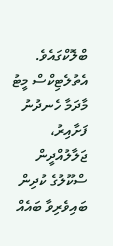ބްލޮކްގައެވެ. އެތުލެޓިކްސް މީޓު މާދަމާ ހެނދުނު ފަށާއިރު، ޖަލާލުއްދީން ސްކޫލުގެ ކުދިން ބައިވެރިވާ ބައެއް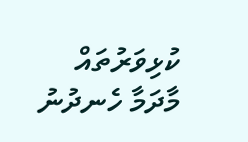ކުޅިވަރުތައް މާދަމާ ހެނދުނު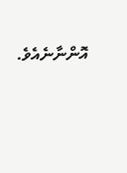އޮންނާނެއެވެ.